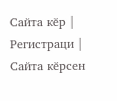Сайта кӗр | Регистраци | Сайта кӗрсен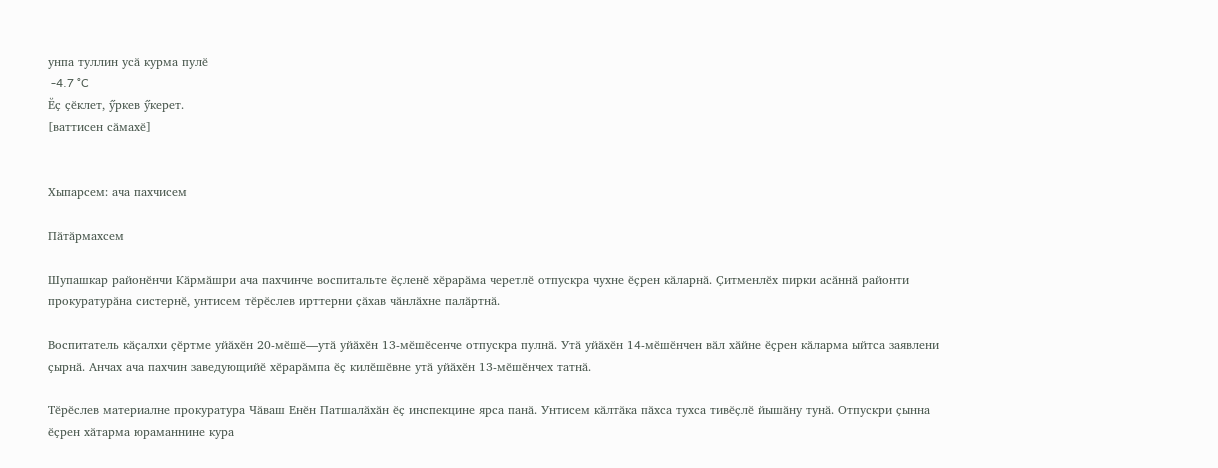унпа туллин усӑ курма пулӗ
 -4.7 °C
Ӗҫ ҫӗклет, ӳркев ӳкерет.
[ваттисен сӑмахӗ]


Хыпарсем: ача пахчисем

Пӑтӑрмахсем

Шупашкар районӗнчи Кӑрмӑшри ача пахчинче воспитальте ӗҫленӗ хӗрарӑма черетлӗ отпускра чухне ӗҫрен кӑларнӑ. Ҫитменлӗх пирки асӑннӑ районти прокуратурӑна систернӗ, унтисем тӗрӗслев ирттерни ҫӑхав чӑнлӑхне палӑртнӑ.

Воспитатель кӑҫалхи ҫӗртме уйӑхӗн 20-мӗшӗ—утӑ уйӑхӗн 13-мӗшӗсенче отпускра пулнӑ. Утӑ уйӑхӗн 14-мӗшӗнчен вӑл хӑйне ӗҫрен кӑларма ыйтса заявлени ҫырнӑ. Анчах ача пахчин заведующийӗ хӗрарӑмпа ӗҫ килӗшӗвне утӑ уйӑхӗн 13-мӗшӗнчех татнӑ.

Тӗрӗслев материалне прокуратура Чӑваш Енӗн Патшалӑхӑн ӗҫ инспекцине ярса панӑ. Унтисем кӑлтӑка пӑхса тухса тивӗҫлӗ йышӑну тунӑ. Отпускри ҫынна ӗҫрен хӑтарма юраманнине кура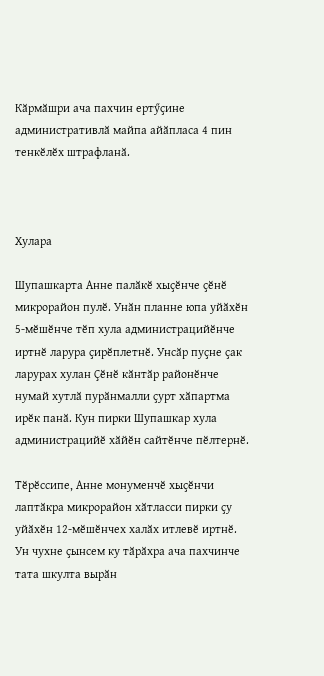Кӑрмӑшри ача пахчин ертӳҫине административлӑ майпа айӑпласа 4 пин тенкӗлӗх штрафланӑ.



Хулара

Шупашкарта Анне палӑкӗ хыҫӗнче ҫӗнӗ микрорайон пулӗ. Унӑн планне юпа уйӑхӗн 5-мӗшӗнче тӗп хула администрацийӗнче иртнӗ ларура ҫирӗплетнӗ. Унсӑр пуҫне ҫак ларурах хулан Ҫӗнӗ кӑнтӑр районӗнче нумай хутлӑ пурӑнмалли ҫурт хӑпартма ирӗк панӑ. Кун пирки Шупашкар хула администрацийӗ хӑйӗн сайтӗнче пӗлтернӗ.

Тӗрӗссипе, Анне монуменчӗ хыҫӗнчи лаптӑкра микрорайон хӑтласси пирки ҫу уйӑхӗн 12-мӗшӗнчех халӑх итлевӗ иртнӗ. Ун чухне ҫынсем ку тӑрӑхра ача пахчинче тата шкулта вырӑн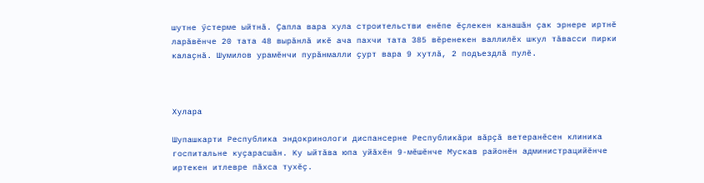шутне ӳстерме ыйтнӑ. Ҫапла вара хула строительстви енӗпе ӗҫлекен канашӑн ҫак эрнере иртнӗ ларӑвӗнче 20 тата 48 вырӑнлӑ икӗ ача пахчи тата 385 вӗренекен валлилӗх шкул тӑвасси пирки калаҫнӑ. Шумилов урамӗнчи пурӑнмалли ҫурт вара 9 хутлӑ, 2 подъездлӑ пулӗ.



Хулара

Шупашкарти Республика эндокринологи диспансерне Республикӑри вӑрҫӑ ветеранӗсен клиника госпитальне куҫарасшӑн. Ку ыйтӑва юпа уйӑхӗн 9-мӗшӗнче Мускав районӗн администрацийӗнче иртекен итлевре пӑхса тухӗҫ.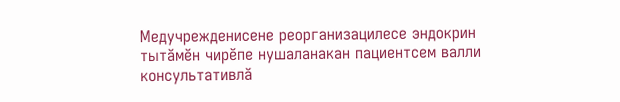Медучрежденисене реорганизацилесе эндокрин тытӑмӗн чирӗпе нушаланакан пациентсем валли консультативлӑ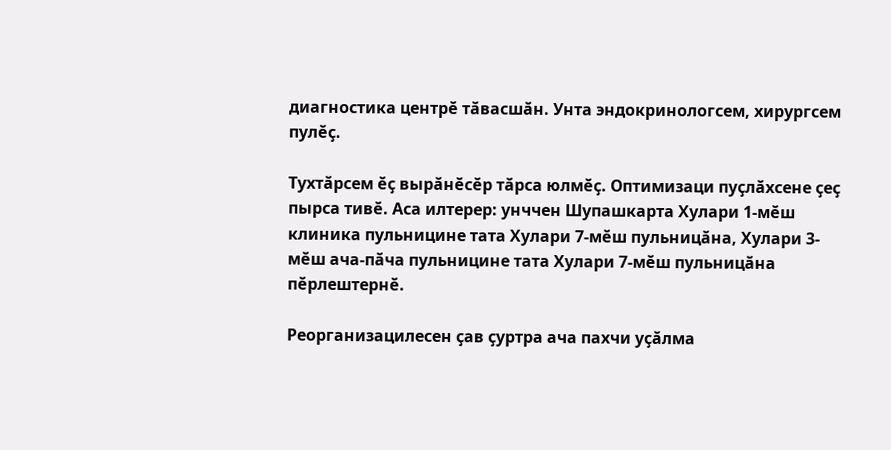диагностика центрӗ тӑвасшӑн. Унта эндокринологсем, хирургсем пулӗҫ.

Тухтӑрсем ӗҫ вырӑнӗсӗр тӑрса юлмӗҫ. Оптимизаци пуҫлӑхсене ҫеҫ пырса тивӗ. Аса илтерер: унччен Шупашкарта Хулари 1-мӗш клиника пульницине тата Хулари 7-мӗш пульницӑна, Хулари 3-мӗш ача-пӑча пульницине тата Хулари 7-мӗш пульницӑна пӗрлештернӗ.

Реорганизацилесен ҫав ҫуртра ача пахчи уҫӑлма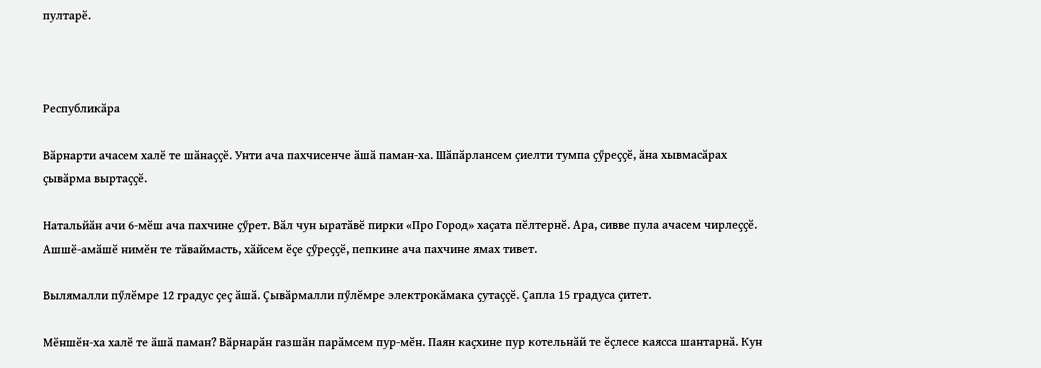пултарӗ.



Республикӑра

Вӑрнарти ачасем халӗ те шӑнаҫҫӗ. Унти ача пахчисенче ӑшӑ паман-ха. Шӑпӑрлансем ҫиелти тумпа ҫӳреҫҫӗ, ӑна хывмасӑрах ҫывӑрма выртаҫҫӗ.

Натальйӑн ачи 6-мӗш ача пахчине ҫӳрет. Вӑл чун ыратӑвӗ пирки «Про Город» хаҫата пӗлтернӗ. Ара, сивве пула ачасем чирлеҫҫӗ. Ашшӗ-амӑшӗ нимӗн те тӑваймасть, хӑйсем ӗҫе ҫӳреҫҫӗ, пепкине ача пахчине ямах тивет.

Вылямалли пӳлӗмре 12 градус ҫеҫ ӑшӑ. Ҫывӑрмалли пӳлӗмре электрокӑмака ҫутаҫҫӗ. Ҫапла 15 градуса ҫитет.

Мӗншӗн-ха халӗ те ӑшӑ паман? Вӑрнарӑн газшӑн парӑмсем пур-мӗн. Паян каҫхине пур котельнӑй те ӗҫлесе каясса шантарнӑ. Кун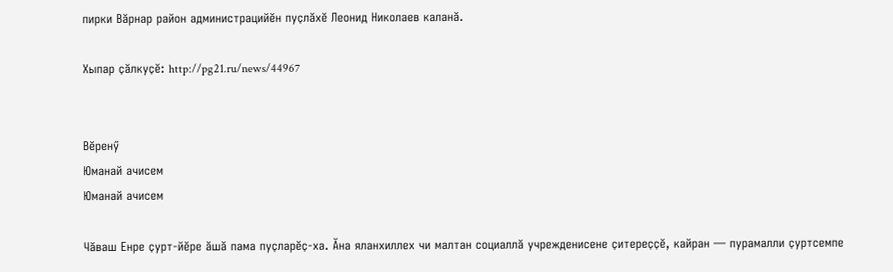пирки Вӑрнар район администрацийӗн пуҫлӑхӗ Леонид Николаев каланӑ.

Хыпар ҫӑлкуҫӗ: http://pg21.ru/news/44967


Вӗренӳ
Юманай ачисем
Юманай ачисем

Чӑваш Енре ҫурт-йӗре ӑшӑ пама пуҫларӗҫ-ха. Ӑна яланхиллех чи малтан социаллӑ учрежденисене ҫитереҫҫӗ, кайран — пурамалли ҫуртсемпе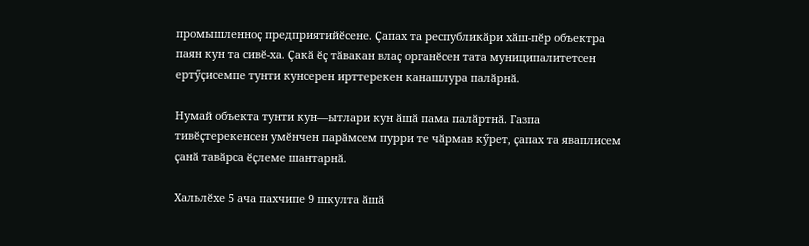промышленноҫ предприятийӗсене. Ҫапах та республикӑри хӑш-пӗр объектра паян кун та сивӗ-ха. Ҫакӑ ӗҫ тӑвакан влаҫ органӗсен тата муниципалитетсен ертӳҫисемпе тунти кунсерен ирттерекен канашлура палӑрнӑ.

Нумай объекта тунти кун—ытлари кун ӑшӑ пама палӑртнӑ. Газпа тивӗҫтерекенсен умӗнчен парӑмсем пурри те чӑрмав кӳрет, ҫапах та яваплисем ҫанӑ тавӑрса ӗҫлеме шантарнӑ.

Хальлӗхе 5 ача пахчипе 9 шкулта ӑшӑ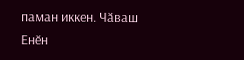паман иккен. Чӑваш Енӗн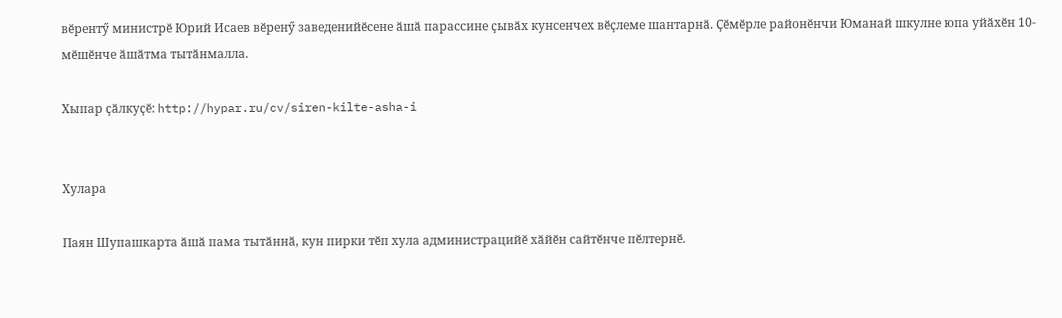вӗрентӳ министрӗ Юрий Исаев вӗренӳ заведенийӗсене ӑшӑ парассине ҫывӑх кунсенчех вӗҫлеме шантарнӑ. Ҫӗмӗрле районӗнчи Юманай шкулне юпа уйӑхӗн 10-мӗшӗнче ӑшӑтма тытӑнмалла.

Хыпар ҫӑлкуҫӗ: http://hypar.ru/cv/siren-kilte-asha-i


Хулара

Паян Шупашкарта ӑшӑ пама тытӑннӑ, кун пирки тӗп хула администрацийӗ хӑйӗн сайтӗнче пӗлтернӗ.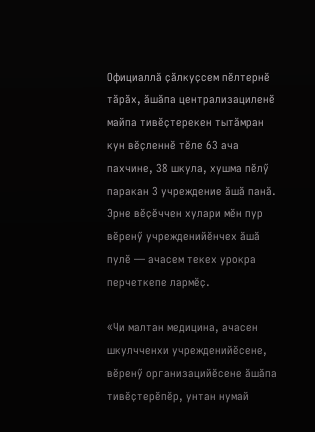Официаллӑ ҫӑлкуҫсем пӗлтернӗ тӑрӑх, ӑшӑпа централизациленӗ майпа тивӗҫтерекен тытӑмран кун вӗҫленнӗ тӗле 63 ача пахчине, 38 шкула, хушма пӗлӳ паракан 3 учреждение ӑшӑ панӑ. Эрне вӗҫӗччен хулари мӗн пур вӗренӳ учрежденийӗнчех ӑшӑ пулӗ — ачасем текех урокра перчеткепе лармӗҫ.

«Чи малтан медицина, ачасен шкулчченхи учрежденийӗсене, вӗренӳ организацийӗсене ӑшӑпа тивӗҫтерӗпӗр, унтан нумай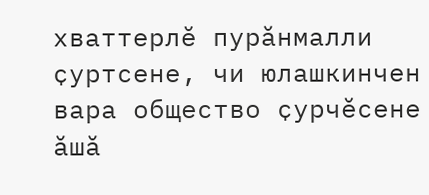хваттерлӗ пурӑнмалли ҫуртсене, чи юлашкинчен вара общество ҫурчӗсене ӑшӑ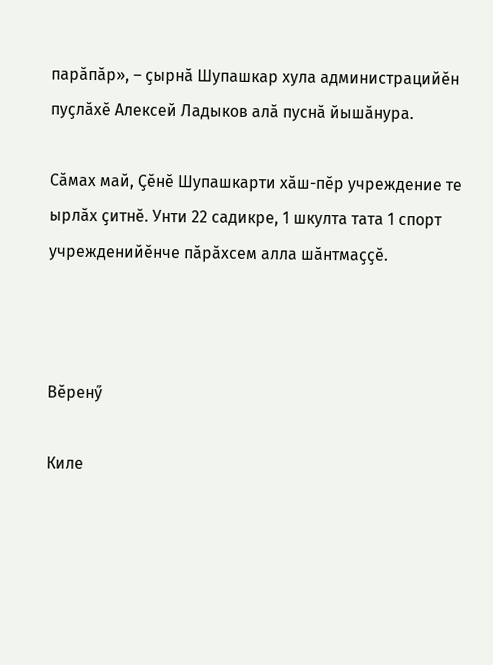парӑпӑр», – ҫырнӑ Шупашкар хула администрацийӗн пуҫлӑхӗ Алексей Ладыков алӑ пуснӑ йышӑнура.

Сӑмах май, Ҫӗнӗ Шупашкарти хӑш-пӗр учреждение те ырлӑх ҫитнӗ. Унти 22 садикре, 1 шкулта тата 1 спорт учрежденийӗнче пӑрӑхсем алла шӑнтмаҫҫӗ.



Вӗренӳ

Киле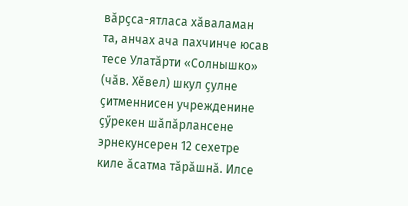вӑрҫса-ятласа хӑваламан та, анчах ача пахчинче юсав тесе Улатӑрти «Солнышко» (чӑв. Хӗвел) шкул ҫулне ҫитменнисен учрежденине ҫӳрекен шӑпӑрлансене эрнекунсерен 12 сехетре киле ӑсатма тӑрӑшнӑ. Илсе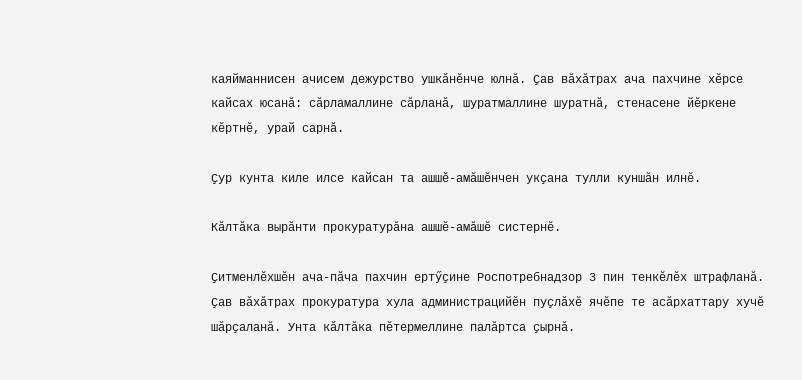каяйманнисен ачисем дежурство ушкӑнӗнче юлнӑ. Ҫав вӑхӑтрах ача пахчине хӗрсе кайсах юсанӑ: сӑрламаллине сӑрланӑ, шуратмаллине шуратнӑ, стенасене йӗркене кӗртнӗ, урай сарнӑ.

Ҫур кунта киле илсе кайсан та ашшӗ-амӑшӗнчен укҫана тулли куншӑн илнӗ.

Кӑлтӑка вырӑнти прокуратурӑна ашшӗ-амӑшӗ систернӗ.

Ҫитменлӗхшӗн ача-пӑча пахчин ертӳҫине Роспотребнадзор 3 пин тенкӗлӗх штрафланӑ. Ҫав вӑхӑтрах прокуратура хула администрацийӗн пуҫлӑхӗ ячӗпе те асӑрхаттару хучӗ шӑрҫаланӑ. Унта кӑлтӑка пӗтермеллине палӑртса ҫырнӑ.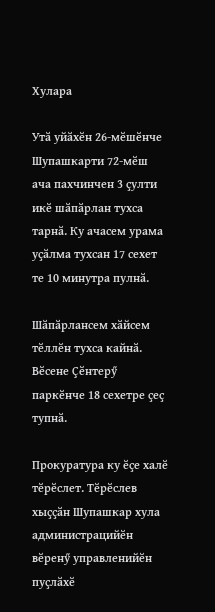Хулара

Утӑ уйӑхӗн 26-мӗшӗнче Шупашкарти 72-мӗш ача пахчинчен 3 ҫулти икӗ шӑпӑрлан тухса тарнӑ. Ку ачасем урама уҫӑлма тухсан 17 сехет те 10 минутра пулнӑ.

Шӑпӑрлансем хӑйсем тӗллӗн тухса кайнӑ. Вӗсене Ҫӗнтерӳ паркӗнче 18 сехетре ҫеҫ тупнӑ.

Прокуратура ку ӗҫе халӗ тӗрӗслет. Тӗрӗслев хыҫҫӑн Шупашкар хула администрацийӗн вӗренӳ управленийӗн пуҫлӑхӗ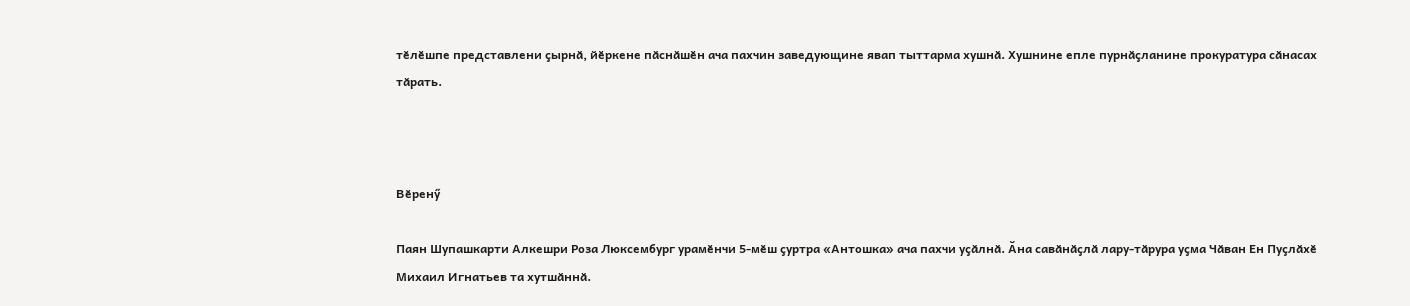тӗлӗшпе представлени ҫырнӑ, йӗркене пӑснӑшӗн ача пахчин заведующине явап тыттарма хушнӑ. Хушнине епле пурнӑҫланине прокуратура сӑнасах тӑрать.



Вӗренӳ

Паян Шупашкарти Алкешри Роза Люксембург урамӗнчи 5-мӗш ҫуртра «Антошка» ача пахчи уҫӑлнӑ. Ӑна савӑнӑҫлӑ лару-тӑрура уҫма Чӑван Ен Пуҫлӑхӗ Михаил Игнатьев та хутшӑннӑ.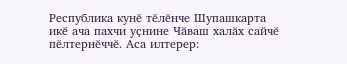Республика кунӗ тӗлӗнче Шупашкарта икӗ ача пахчи уҫнине Чӑваш халӑх сайчӗ пӗлтернӗччӗ. Аса илтерер: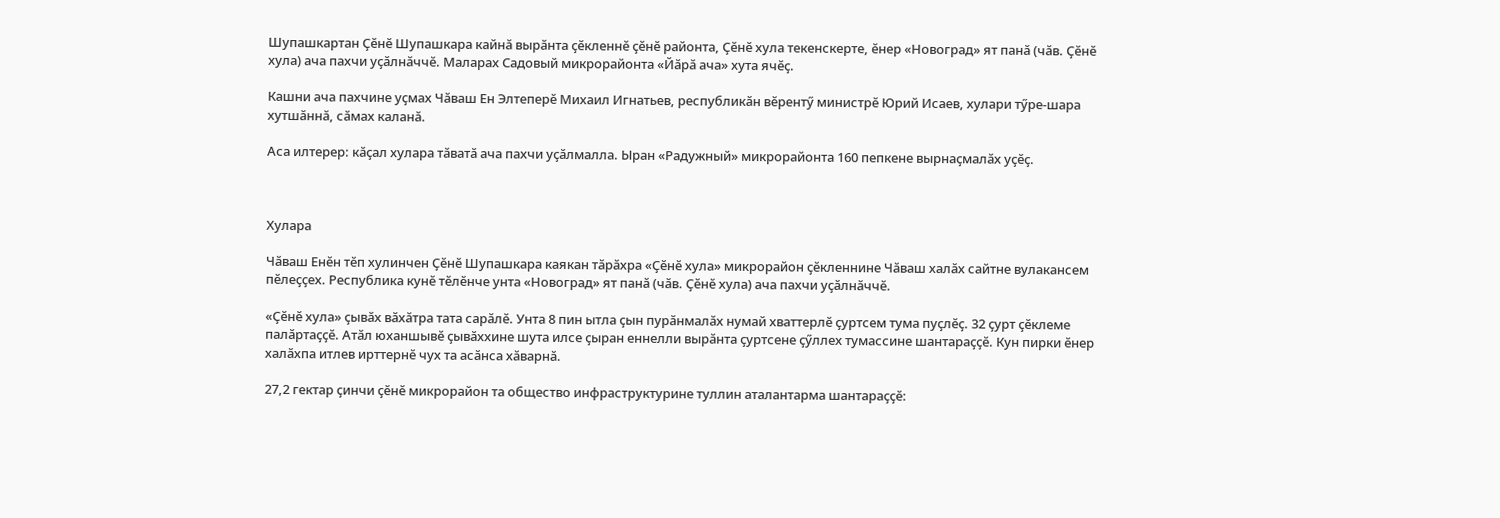Шупашкартан Ҫӗнӗ Шупашкара кайнӑ вырӑнта ҫӗкленнӗ ҫӗнӗ районта, Ҫӗнӗ хула текенскерте, ӗнер «Новоград» ят панӑ (чӑв. Ҫӗнӗ хула) ача пахчи уҫӑлнӑччӗ. Маларах Садовый микрорайонта «Йӑрӑ ача» хута ячӗҫ.

Кашни ача пахчине уҫмах Чӑваш Ен Элтеперӗ Михаил Игнатьев, республикӑн вӗрентӳ министрӗ Юрий Исаев, хулари тӳре-шара хутшӑннӑ, сӑмах каланӑ.

Аса илтерер: кӑҫал хулара тӑватӑ ача пахчи уҫӑлмалла. Ыран «Радужный» микрорайонта 160 пепкене вырнаҫмалӑх уҫӗҫ.



Хулара

Чӑваш Енӗн тӗп хулинчен Ҫӗнӗ Шупашкара каякан тӑрӑхра «Ҫӗнӗ хула» микрорайон ҫӗкленнине Чӑваш халӑх сайтне вулакансем пӗлеҫҫех. Республика кунӗ тӗлӗнче унта «Новоград» ят панӑ (чӑв. Ҫӗнӗ хула) ача пахчи уҫӑлнӑччӗ.

«Ҫӗнӗ хула» ҫывӑх вӑхӑтра тата сарӑлӗ. Унта 8 пин ытла ҫын пурӑнмалӑх нумай хваттерлӗ ҫуртсем тума пуҫлӗҫ. 32 ҫурт ҫӗклеме палӑртаҫҫӗ. Атӑл юханшывӗ ҫывӑххине шута илсе ҫыран еннелли вырӑнта ҫуртсене ҫӳллех тумассине шантараҫҫӗ. Кун пирки ӗнер халӑхпа итлев ирттернӗ чух та асӑнса хӑварнӑ.

27,2 гектар ҫинчи ҫӗнӗ микрорайон та общество инфраструктурине туллин аталантарма шантараҫҫӗ: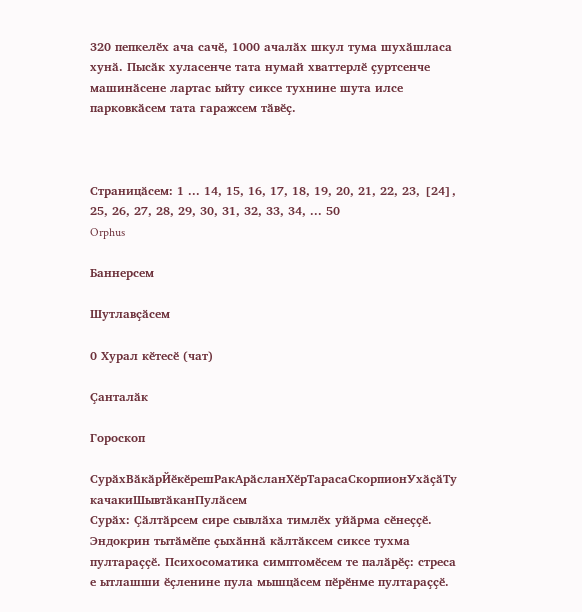320 пепкелӗх ача сачӗ, 1000 ачалӑх шкул тума шухӑшласа хунӑ. Пысӑк хуласенче тата нумай хваттерлӗ ҫуртсенче машинӑсене лартас ыйту сиксе тухнине шута илсе парковкӑсем тата гаражсем тӑвӗҫ.



Страницӑсем: 1 ... 14, 15, 16, 17, 18, 19, 20, 21, 22, 23, [24], 25, 26, 27, 28, 29, 30, 31, 32, 33, 34, ... 50
Orphus

Баннерсем

Шутлавҫӑсем

0 Хурал кӗтесӗ (чат)

Ҫанталӑк

Гороскоп

СурӑхВӑкӑрЙӗкӗрешРакАрӑсланХӗрТарасаСкорпионУхӑҫӑТу качакиШывтӑканПулӑсем
Сурӑх: Ҫӑлтӑрсем сире сывлӑха тимлӗх уйӑрма сӗнеҫҫӗ. Эндокрин тытӑмӗпе ҫыхӑннӑ кӑлтӑксем сиксе тухма пултараҫҫӗ. Психосоматика симптомӗсем те палӑрӗҫ: стреса е ытлашши ӗҫленине пула мышцӑсем пӗрӗнме пултараҫҫӗ.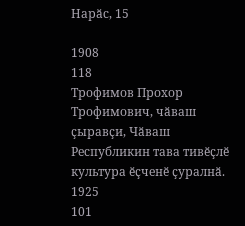Нарӑс, 15

1908
118
Трофимов Прохор Трофимович, чӑваш ҫыравҫи, Чӑваш Республикин тава тивӗҫлӗ культура ӗҫченӗ ҫуралнӑ.
1925
101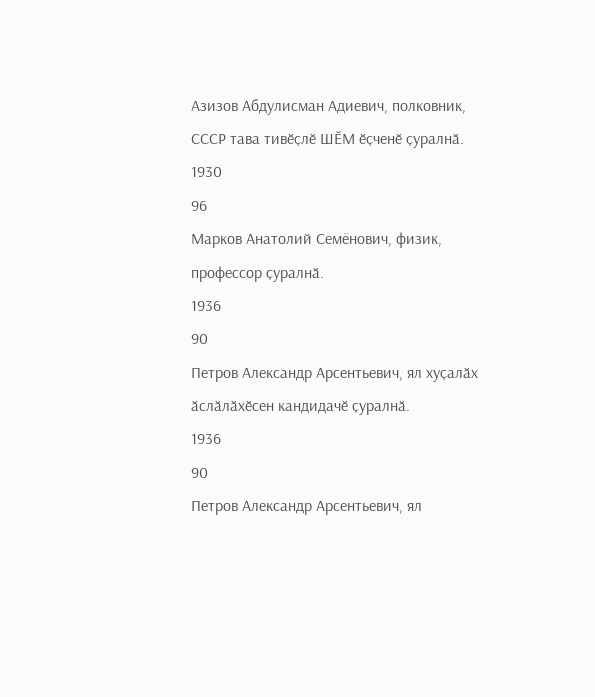Азизов Абдулисман Адиевич, полковник, СССР тава тивӗҫлӗ ШӖМ ӗҫченӗ ҫуралнӑ.
1930
96
Марков Анатолий Семёнович, физик, профессор ҫуралнӑ.
1936
90
Петров Александр Арсентьевич, ял хуҫалӑх ӑслӑлӑхӗсен кандидачӗ ҫуралнӑ.
1936
90
Петров Александр Арсентьевич, ял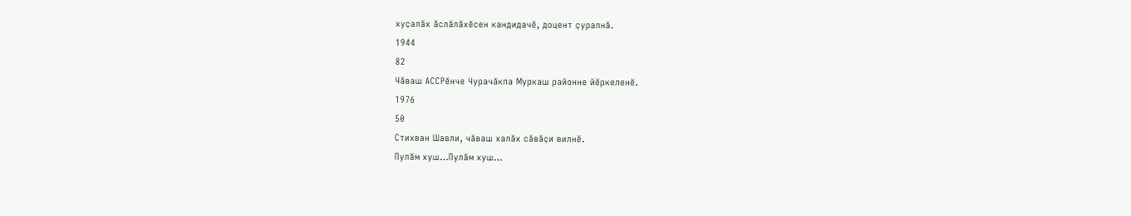хуҫалӑх ӑслӑлӑхӗсен кандидачӗ, доцент ҫуралнӑ.
1944
82
Чӑваш АССРӗнче Чурачӑкпа Муркаш районне йӗркеленӗ.
1976
50
Стихван Шавли, чӑваш халӑх сӑвӑҫи вилнӗ.
Пулӑм хуш...Пулӑм хуш...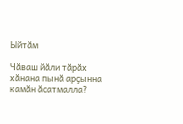Ыйтӑм

Чӑваш йӑли тӑрӑх хӑнана пынӑ арҫынна камӑн ӑсатмалла?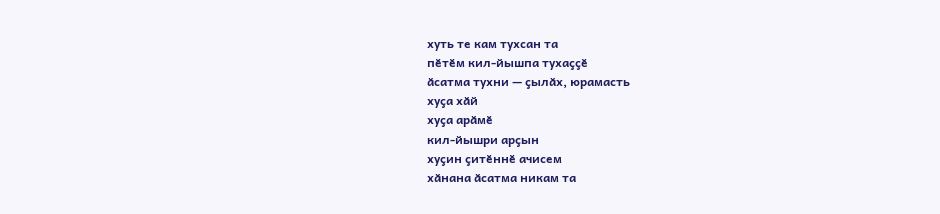хуть те кам тухсан та
пӗтӗм кил-йышпа тухаҫҫӗ
ӑсатма тухни — ҫылӑх, юрамасть
хуҫа хӑй
хуҫа арӑмӗ
кил-йышри арҫын
хуҫин ҫитӗннӗ ачисем
хӑнана ӑсатма никам та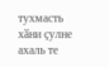тухмасть
хӑни ҫулне ахаль те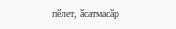пӗлет, ӑсатмасӑр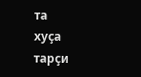та
хуҫа тарҫи